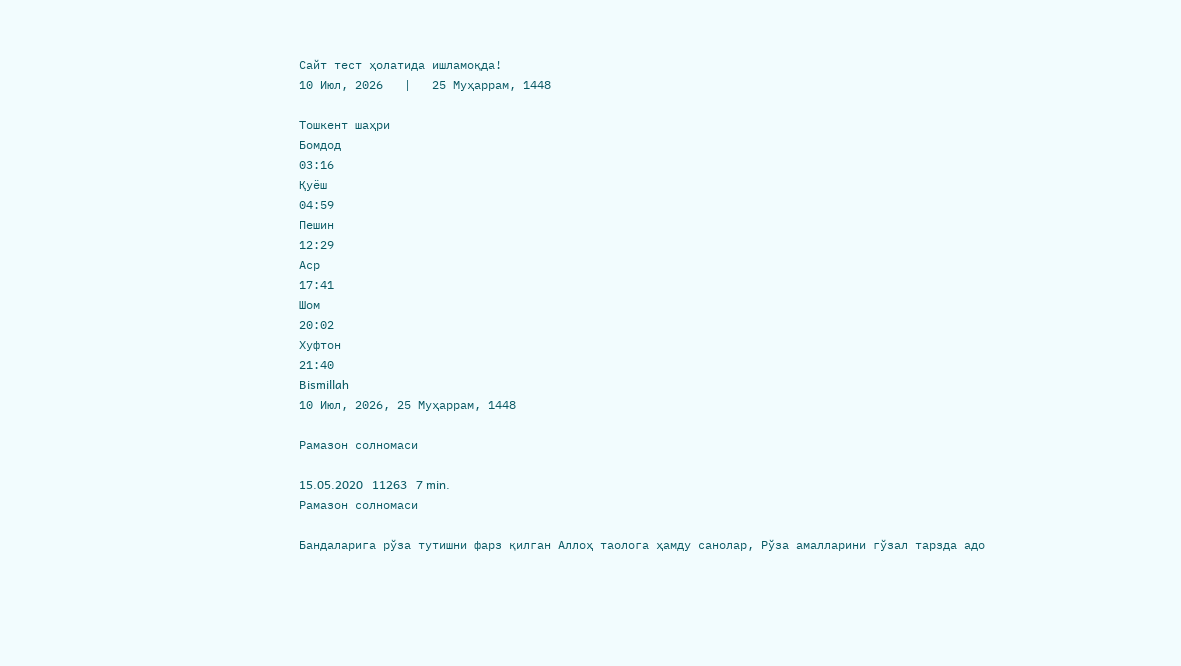Сайт тест ҳолатида ишламоқда!
10 Июл, 2026   |   25 Муҳаррам, 1448

Тошкент шаҳри
Бомдод
03:16
Қуёш
04:59
Пешин
12:29
Аср
17:41
Шом
20:02
Хуфтон
21:40
Bismillah
10 Июл, 2026, 25 Муҳаррам, 1448

Рамазон солномаси

15.05.2020   11263   7 min.
Рамазон солномаси

Бандаларига рўза тутишни фарз қилган Аллоҳ таолога ҳамду санолар, Рўза амалларини гўзал тарзда адо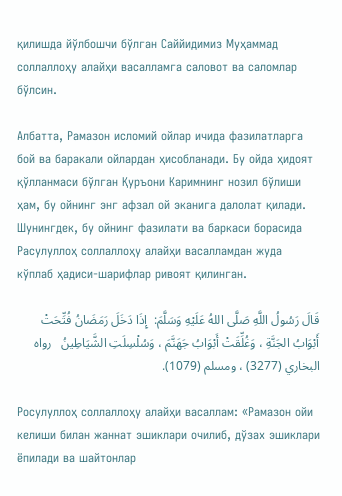қилишда йўлбошчи бўлган Саййидимиз Муҳаммад соллаллоҳу алайҳи васалламга саловот ва саломлар бўлсин.

Албатта, Рамазон исломий ойлар ичида фазилатларга бой ва баракали ойлардан ҳисобланади. Бу ойда ҳидоят қўлланмаси бўлган Қуръони Каримнинг нозил бўлиши ҳам, бу ойнинг энг афзал ой эканига далолат қилади. Шунингдек, бу ойнинг фазилати ва баркаси борасида  Расулуллоҳ соллаллоҳу алайҳи васалламдан жуда кўплаб ҳадиси-шарифлар ривоят қилинган.

قَالَ رَسُولُ اللَّهِ صَلَّى اللهُ عَلَيْهِ وَسَلَّمَ:  إِذَا دَخَلَ رَمَضَانُ فُتِّحَتْ أَبْوَابُ الجَنَّةِ ، وَغُلِّقَتْ أَبْوَابُ جَهَنَّمَ ، وَسُلْسِلَتِ الشَّيَاطِينُ   رواه البخاري (3277) ، ومسلم (1079).

Росулуллоҳ соллаллоҳу алайҳи васаллам: «Рамазон ойи келиши билан жаннат эшиклари очилиб, дўзах эшиклари ёпилади ва шайтонлар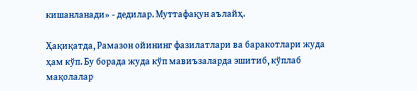кишанланади» - дедилар. Муттафақун аълайҳ.

Ҳақиқатда, Рамазон ойининг фазилатлари ва баракотлари жуда ҳам кўп. Бу борада жуда кўп мавиъзаларда эшитиб, кўплаб мақолалар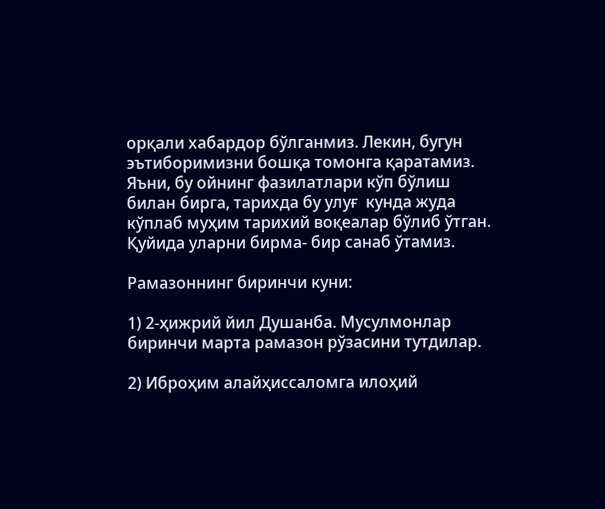орқали хабардор бўлганмиз. Лекин, бугун эътиборимизни бошқа томонга қаратамиз. Яъни, бу ойнинг фазилатлари кўп бўлиш  билан бирга, тарихда бу улуғ  кунда жуда кўплаб муҳим тарихий воқеалар бўлиб ўтган. Қуйида уларни бирма- бир санаб ўтамиз.

Рамазоннинг биринчи куни:

1) 2-ҳижрий йил Душанба. Мусулмонлар биринчи марта рамазон рўзасини тутдилар.

2) Иброҳим алайҳиссаломга илоҳий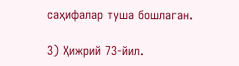саҳифалар туша бошлаган.

3) Ҳижрий 73-йил.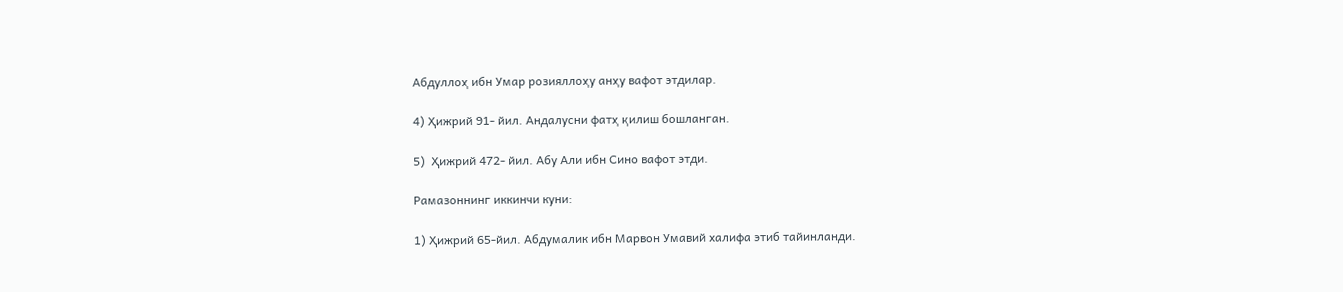Абдуллоҳ ибн Умар розияллоҳу анҳу вафот этдилар.

4) Ҳижрий 91- йил. Андалусни фатҳ қилиш бошланган.

5)  Ҳижрий 472- йил. Абу Али ибн Сино вафот этди.

Рамазоннинг иккинчи куни:

1) Ҳижрий 65-йил. Абдумалик ибн Марвон Умавий халифа этиб тайинланди.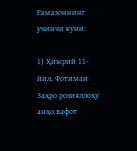Рамазоннинг учинчи куни:

1) Ҳижрий 11- йил. Фотимаи Заҳро розияллоҳу анҳо вафот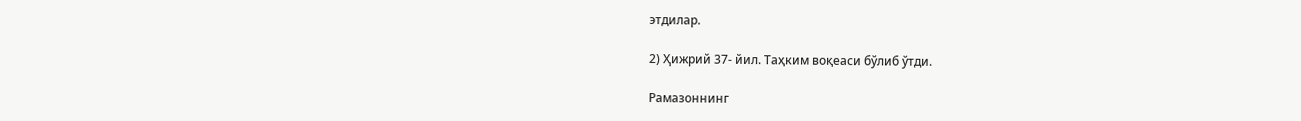этдилар.

2) Ҳижрий 37- йил. Таҳким воқеаси бўлиб ўтди.

Рамазоннинг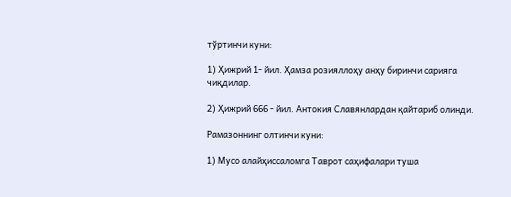тўртинчи куни:

1) Ҳижрий 1- йил. Ҳамза розияллоҳу анҳу биринчи сарияга чиқдилар.

2) Ҳижрий 666 - йил. Антокия Славянлардан қайтариб олинди.

Рамазоннинг олтинчи куни:

1) Мусо алайҳиссаломга Таврот саҳифалари туша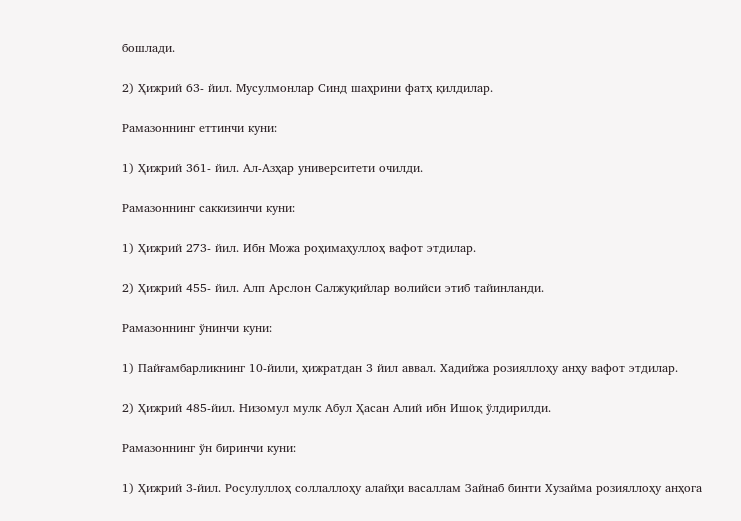бошлади.

2) Ҳижрий 63- йил. Мусулмонлар Синд шаҳрини фатҳ қилдилар.

Рамазоннинг еттинчи куни:

1) Ҳижрий 361- йил. Ал-Азҳар университети очилди.

Рамазоннинг саккизинчи куни:

1) Ҳижрий 273- йил. Ибн Можа роҳимаҳуллоҳ вафот этдилар.

2) Ҳижрий 455- йил. Алп Арслон Салжуқийлар волийси этиб тайинланди.

Рамазоннинг ўнинчи куни:

1) Пайғамбарликнинг 10-йили, ҳижратдан 3 йил аввал. Хадийжа розияллоҳу анҳу вафот этдилар.

2) Ҳижрий 485-йил. Низомул мулк Абул Ҳасан Алий ибн Ишоқ ўлдирилди.

Рамазоннинг ўн биринчи куни:

1) Ҳижрий 3-йил. Росулуллоҳ соллаллоҳу алайҳи васаллам Зайнаб бинти Хузайма розияллоҳу анҳога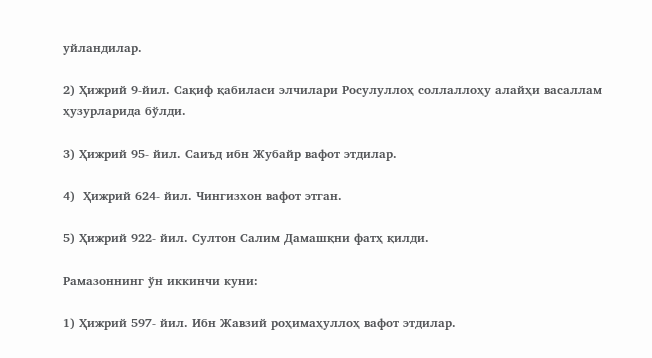уйландилар.

2) Ҳижрий 9-йил. Сақиф қабиласи элчилари Росулуллоҳ соллаллоҳу алайҳи васаллам ҳузурларида бўлди.

3) Ҳижрий 95- йил. Саиъд ибн Жубайр вафот этдилар.

4)  Ҳижрий 624- йил. Чингизхон вафот этган.

5) Ҳижрий 922- йил. Султон Салим Дамашқни фатҳ қилди.

Рамазоннинг ўн иккинчи куни:

1) Ҳижрий 597- йил. Ибн Жавзий роҳимаҳуллоҳ вафот этдилар.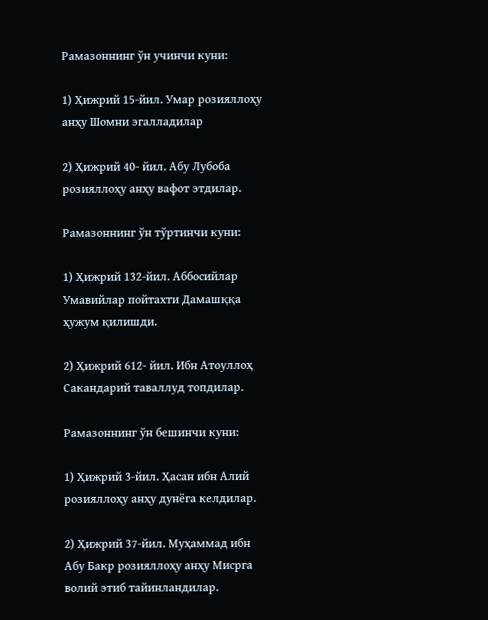Рамазоннинг ўн учинчи куни:

1) Ҳижрий 15-йил. Умар розияллоҳу анҳу Шомни эгалладилар

2) Ҳижрий 40- йил. Абу Лубоба розияллоҳу анҳу вафот этдилар.

Рамазоннинг ўн тўртинчи куни:

1) Ҳижрий 132-йил. Аббосийлар Умавийлар пойтахти Дамашққа ҳужум қилишди.

2) Ҳижрий 612- йил. Ибн Атоуллоҳ Сакандарий таваллуд топдилар.

Рамазоннинг ўн бешинчи куни:

1) Ҳижрий 3-йил. Ҳасан ибн Алий розияллоҳу анҳу дунёга келдилар.

2) Ҳижрий 37-йил. Муҳаммад ибн Абу Бакр розияллоҳу анҳу Мисрга волий этиб тайинландилар.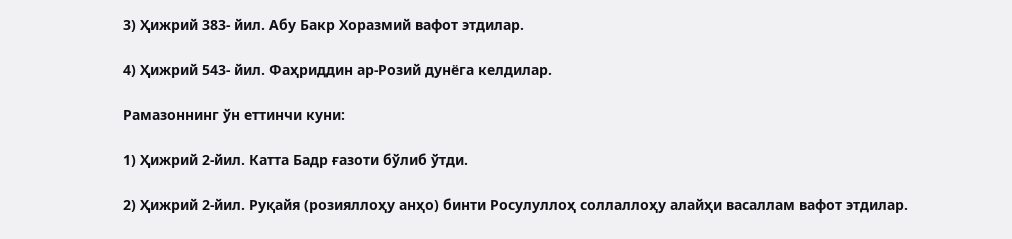3) Ҳижрий 383- йил. Абу Бакр Хоразмий вафот этдилар.

4) Ҳижрий 543- йил. Фаҳриддин ар-Розий дунёга келдилар.

Рамазоннинг ўн еттинчи куни:

1) Ҳижрий 2-йил. Катта Бадр ғазоти бўлиб ўтди.

2) Ҳижрий 2-йил. Руқайя (розияллоҳу анҳо) бинти Росулуллоҳ соллаллоҳу алайҳи васаллам вафот этдилар.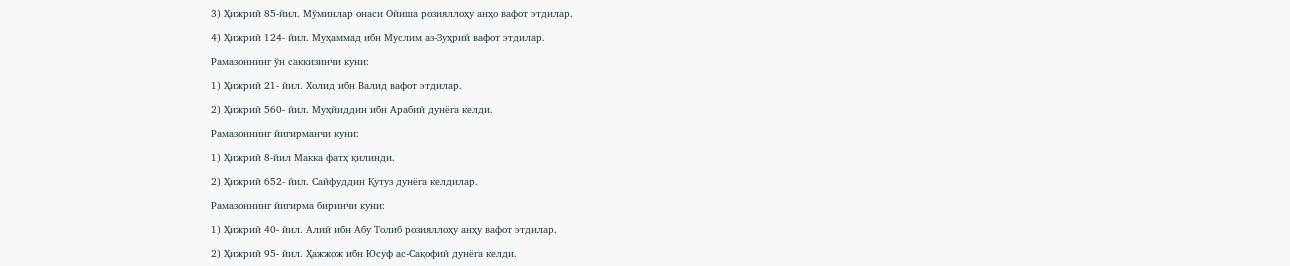3) Ҳижрий 85-йил. Мўминлар онаси Ойиша розияллоҳу анҳо вафот этдилар.

4) Ҳижрий 124- йил. Муҳаммад ибн Муслим аз-Зуҳрий вафот этдилар.

Рамазоннинг ўн саккизинчи куни:

1) Ҳижрий 21- йил. Холид ибн Валид вафот этдилар.

2) Ҳижрий 560- йил. Муҳйиддин ибн Арабий дунёга келди.

Рамазоннинг йигирманчи куни:

1) Ҳижрий 8-йил Макка фатҳ қилинди.

2) Ҳижрий 652- йил. Сайфуддин Қутуз дунёга келдилар.

Рамазоннинг йигирма биринчи куни:

1) Ҳижрий 40- йил. Алий ибн Абу Толиб розияллоҳу анҳу вафот этдилар.

2) Ҳижрий 95- йил. Ҳажжож ибн Юсуф ас-Сақофий дунёга келди.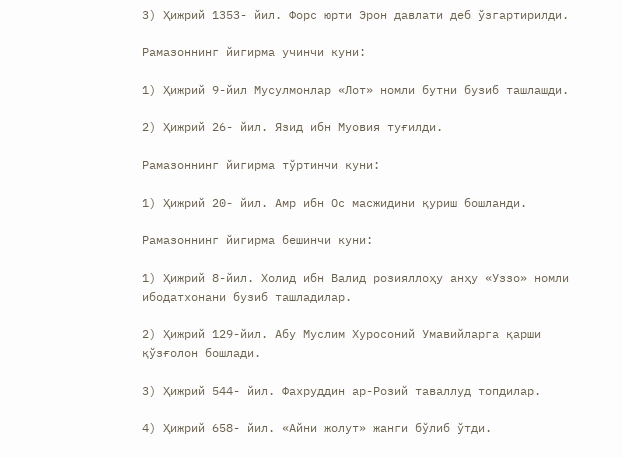3) Ҳижрий 1353- йил. Форс юрти Эрон давлати деб ўзгартирилди.

Рамазоннинг йигирма учинчи куни:

1) Ҳижрий 9-йил Мусулмонлар «Лот» номли бутни бузиб ташлашди.

2) Ҳижрий 26- йил. Язид ибн Муовия туғилди.

Рамазоннинг йигирма тўртинчи куни:

1) Ҳижрий 20- йил. Амр ибн Ос масжидини қуриш бошланди.

Рамазоннинг йигирма бешинчи куни:

1) Ҳижрий 8-йил. Холид ибн Валид розияллоҳу анҳу «Уззо» номли ибодатхонани бузиб ташладилар.

2) Ҳижрий 129-йил. Абу Муслим Хуросоний Умавийларга қарши қўзғолон бошлади.

3) Ҳижрий 544- йил. Фахруддин ар-Розий таваллуд топдилар.

4) Ҳижрий 658- йил. «Айни жолут» жанги бўлиб ўтди.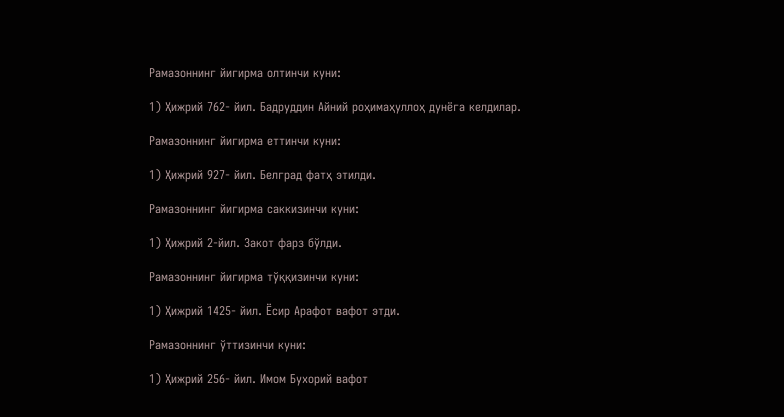Рамазоннинг йигирма олтинчи куни:

1) Ҳижрий 762- йил. Бадруддин Айний роҳимаҳуллоҳ дунёга келдилар.

Рамазоннинг йигирма еттинчи куни:

1) Ҳижрий 927- йил. Белград фатҳ этилди.

Рамазоннинг йигирма саккизинчи куни:

1) Ҳижрий 2-йил. Закот фарз бўлди.

Рамазоннинг йигирма тўққизинчи куни:

1) Ҳижрий 1425- йил. Ёсир Арафот вафот этди.

Рамазоннинг ўттизинчи куни:

1) Ҳижрий 256- йил. Имом Бухорий вафот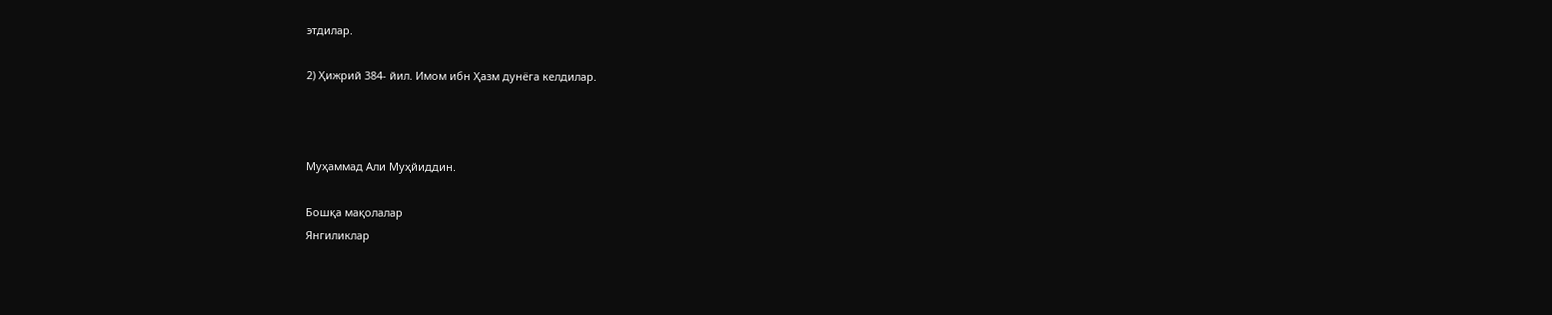этдилар.

2) Ҳижрий 384- йил. Имом ибн Ҳазм дунёга келдилар.



Муҳаммад Али Муҳйиддин.

Бошқа мақолалар
Янгиликлар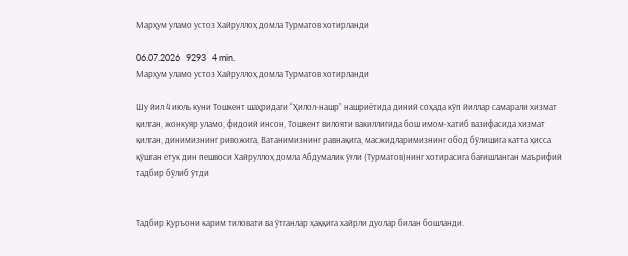Марҳум уламо устоз Хайруллоҳ домла Турматов хотирланди

06.07.2026   9293   4 min.
Марҳум уламо устоз Хайруллоҳ домла Турматов хотирланди

Шу йил 4 июль куни Тошкент шаҳридаги “Ҳилол-нашр” нашриётида диний соҳада кўп йиллар самарали хизмат қилган, жонкуяр уламо, фидоий инсон, Тошкент вилояти вакиллигида бош имом-хатиб вазифасида хизмат қилган, динимизнинг ривожига, Ватанимизнинг равнақига, масжидларимизнинг обод бўлишига катта ҳисса қўшган етук дин пешвоси Хайруллоҳ домла Абдумалик ўғли (Турматов)нинг хотирасига бағишланган маърифий тадбир бўлиб ўтди


Тадбир Қуръони карим тиловати ва ўтганлар ҳаққига хайрли дуолар билан бошланди.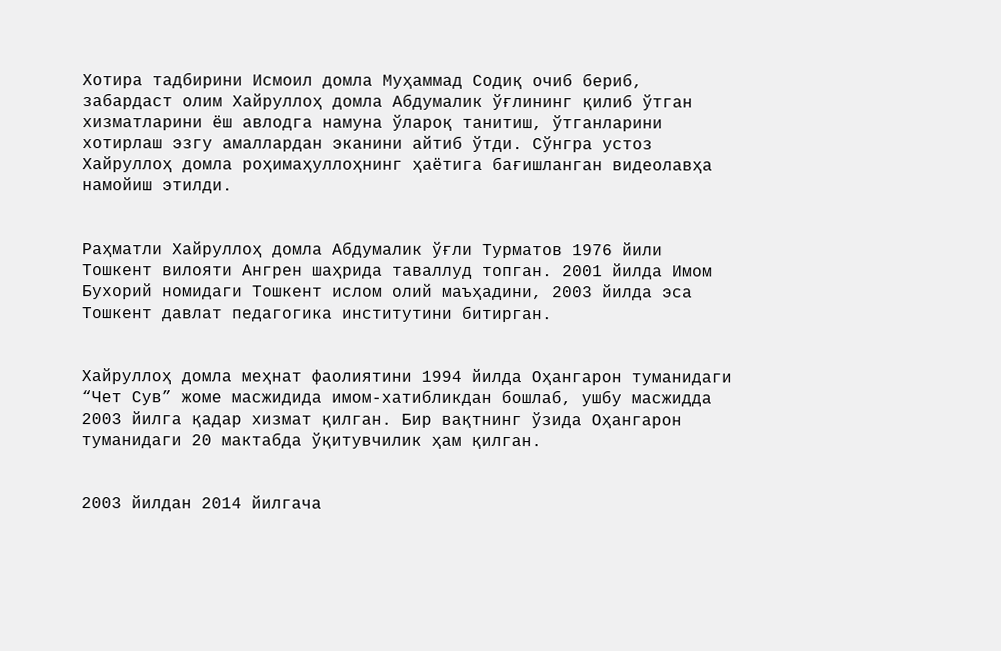Хотира тадбирини Исмоил домла Муҳаммад Содиқ очиб бериб, забардаст олим Хайруллоҳ домла Абдумалик ўғлининг қилиб ўтган хизматларини ёш авлодга намуна ўлароқ танитиш, ўтганларини хотирлаш эзгу амаллардан эканини айтиб ўтди. Сўнгра устоз Хайруллоҳ домла роҳимаҳуллоҳнинг ҳаётига бағишланган видеолавҳа намойиш этилди.


Раҳматли Хайруллоҳ домла Абдумалик ўғли Турматов 1976 йили Тошкент вилояти Ангрен шаҳрида таваллуд топган. 2001 йилда Имом Бухорий номидаги Тошкент ислом олий маъҳадини, 2003 йилда эса Тошкент давлат педагогика институтини битирган.


Хайруллоҳ домла меҳнат фаолиятини 1994 йилда Оҳангарон туманидаги “Чет Сув” жоме масжидида имом-хатибликдан бошлаб, ушбу масжидда 2003 йилга қадар хизмат қилган. Бир вақтнинг ўзида Оҳангарон туманидаги 20 мактабда ўқитувчилик ҳам қилган.


2003 йилдан 2014 йилгача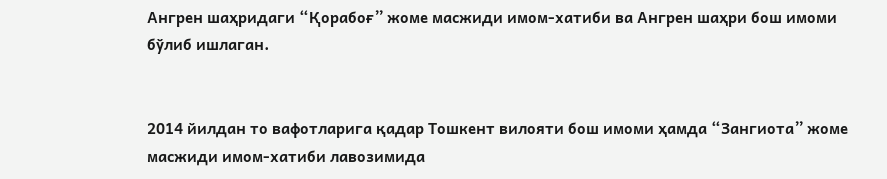Ангрен шаҳридаги “Қорабоғ” жоме масжиди имом-хатиби ва Ангрен шаҳри бош имоми бўлиб ишлаган.


2014 йилдан то вафотларига қадар Тошкент вилояти бош имоми ҳамда “Зангиота” жоме масжиди имом-хатиби лавозимида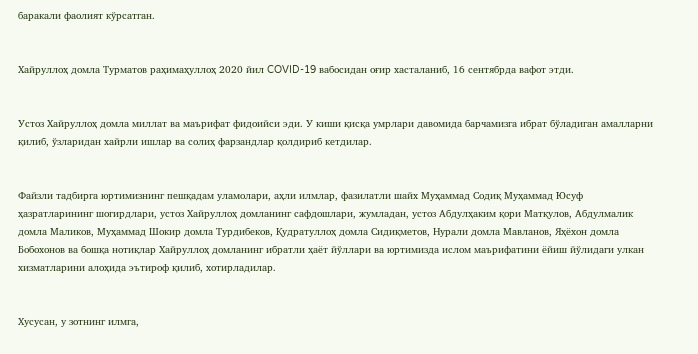баракали фаолият кўрсатган.


Хайруллоҳ домла Турматов раҳимаҳуллоҳ 2020 йил COVID-19 вабосидан оғир хасталаниб, 16 сентябрда вафот этди.


Устоз Хайруллоҳ домла миллат ва маърифат фидоийси эди. У киши қисқа умрлари давомида барчамизга ибрат бўладиган амалларни қилиб, ўзларидан хайрли ишлар ва солиҳ фарзандлар қолдириб кетдилар.


Файзли тадбирга юртимизнинг пешқадам уламолари, аҳли илмлар, фазилатли шайх Муҳаммад Содиқ Муҳаммад Юсуф ҳазратларининг шогирдлари, устоз Хайруллоҳ домланинг сафдошлари, жумладан, устоз Абдулҳаким қори Матқулов, Абдулмалик домла Маликов, Муҳаммад Шокир домла Турдибеков, Қудратуллоҳ домла Сидиқметов, Нурали домла Мавланов, Яҳёхон домла Бобохонов ва бошқа нотиқлар Хайруллоҳ домланинг ибратли ҳаёт йўллари ва юртимизда ислом маърифатини ёйиш йўлидаги улкан хизматларини алоҳида эътироф қилиб, хотирладилар.


Хусусан, у зотнинг илмга,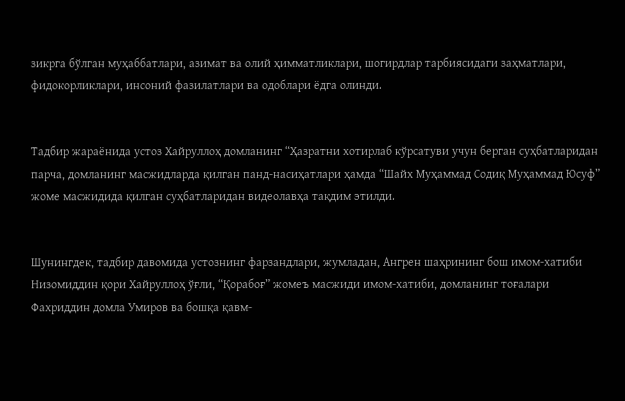зикрга бўлган муҳаббатлари, азимат ва олий ҳимматликлари, шогирдлар тарбиясидаги заҳматлари, фидокорликлари, инсоний фазилатлари ва одоблари ёдга олинди.


Тадбир жараёнида устоз Хайруллоҳ домланинг “Ҳазратни хотирлаб кўрсатуви учун берган суҳбатларидан парча, домланинг масжидларда қилган панд-насиҳатлари ҳамда “Шайх Муҳаммад Содиқ Муҳаммад Юсуф” жоме масжидида қилган суҳбатларидан видеолавҳа тақдим этилди.


Шунингдек, тадбир давомида устознинг фарзандлари, жумладан, Ангрен шаҳрининг бош имом-хатиби Низомиддин қори Хайруллоҳ ўғли, “Қорабоғ” жомеъ масжиди имом-хатиби, домланинг тоғалари Фахриддин домла Умиров ва бошқа қавм-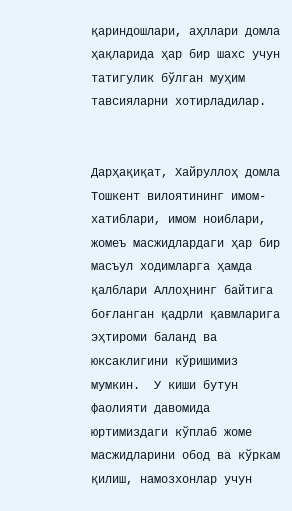қариндошлари, аҳллари домла ҳақларида ҳар бир шахс учун татигулик бўлган муҳим тавсияларни хотирладилар.


Дарҳақиқат, Хайруллоҳ домла Тошкент вилоятининг имом-хатиблари, имом ноиблари, жомеъ масжидлардаги ҳар бир масъул ходимларга ҳамда қалблари Аллоҳнинг байтига боғланган қадрли қавмларига эҳтироми баланд ва юксаклигини кўришимиз мумкин.  У киши бутун фаолияти давомида юртимиздаги кўплаб жоме масжидларини обод ва кўркам қилиш, намозхонлар учун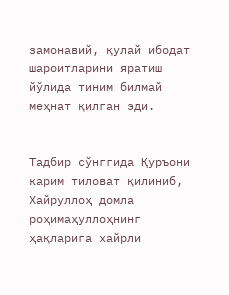замонавий, қулай ибодат шароитларини яратиш йўлида тиним билмай меҳнат қилган эди.


Тадбир сўнггида Қуръони карим тиловат қилиниб, Хайруллоҳ домла роҳимаҳуллоҳнинг ҳақларига хайрли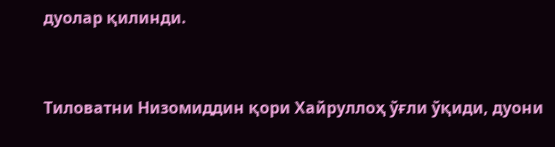дуолар қилинди.


Тиловатни Низомиддин қори Хайруллоҳ ўғли ўқиди, дуони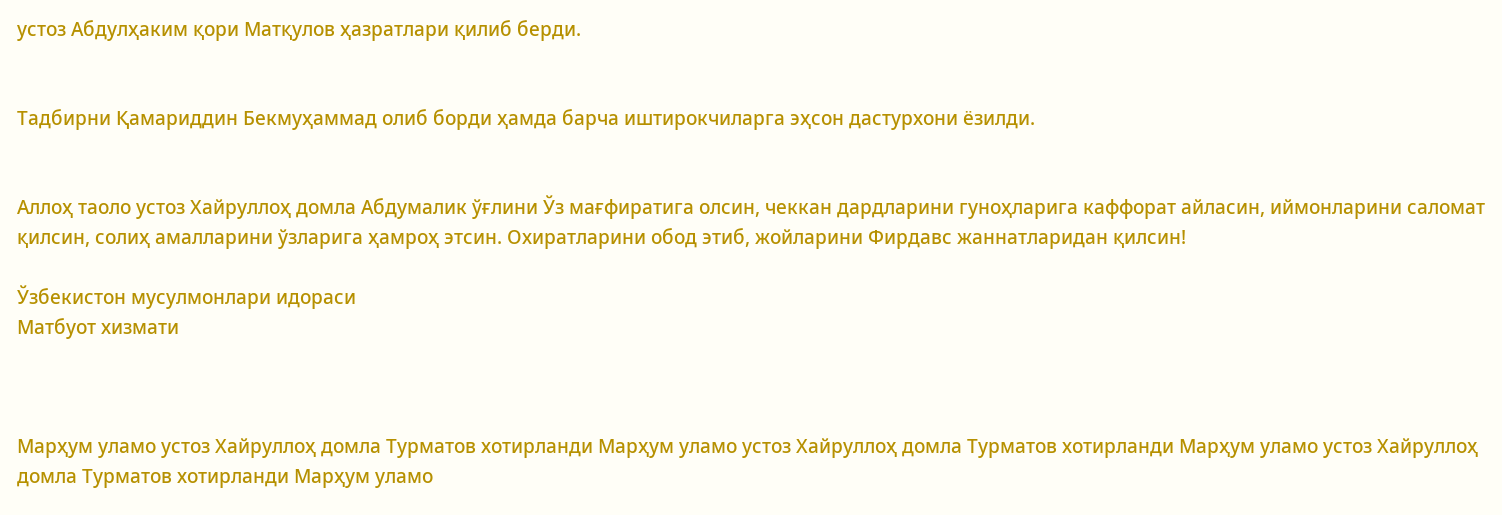устоз Абдулҳаким қори Матқулов ҳазратлари қилиб берди.


Тадбирни Қамариддин Бекмуҳаммад олиб борди ҳамда барча иштирокчиларга эҳсон дастурхони ёзилди.


Аллоҳ таоло устоз Хайруллоҳ домла Абдумалик ўғлини Ўз мағфиратига олсин, чеккан дардларини гуноҳларига каффорат айласин, иймонларини саломат қилсин, солиҳ амалларини ўзларига ҳамроҳ этсин. Охиратларини обод этиб, жойларини Фирдавс жаннатларидан қилсин!

Ўзбекистон мусулмонлари идораси
Матбуот хизмати



Марҳум уламо устоз Хайруллоҳ домла Турматов хотирланди Марҳум уламо устоз Хайруллоҳ домла Турматов хотирланди Марҳум уламо устоз Хайруллоҳ домла Турматов хотирланди Марҳум уламо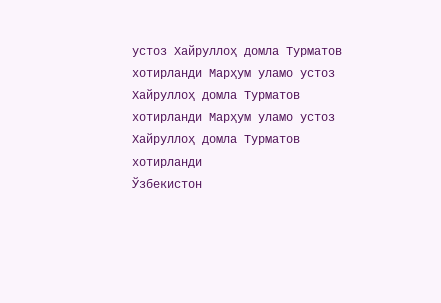устоз Хайруллоҳ домла Турматов хотирланди Марҳум уламо устоз Хайруллоҳ домла Турматов хотирланди Марҳум уламо устоз Хайруллоҳ домла Турматов хотирланди
Ўзбекистон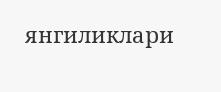янгиликлари